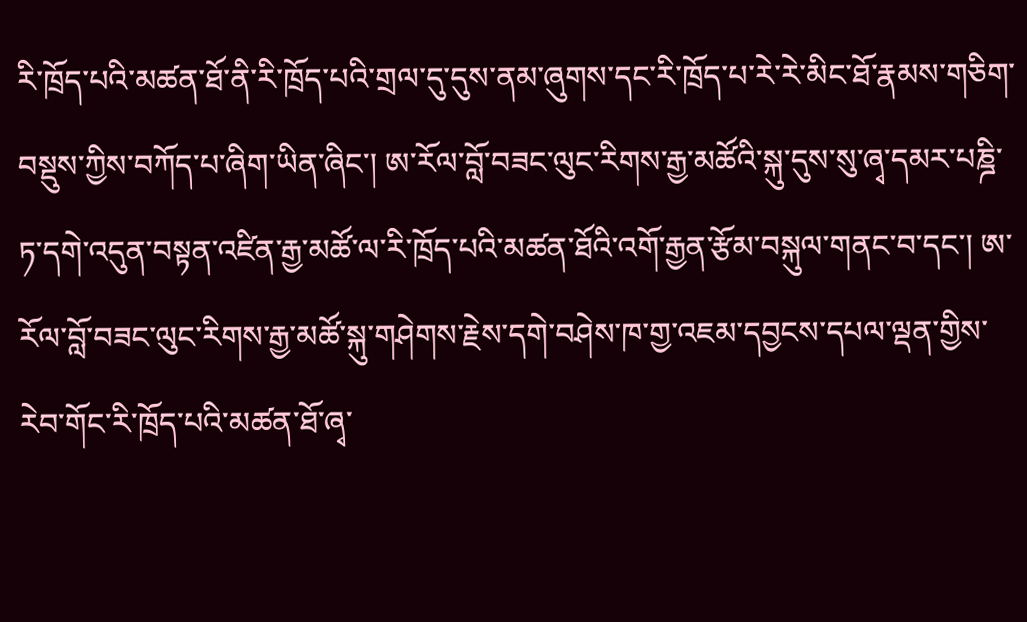རི་ཁྲོད་པའི་མཚན་ཐོ་ནི་རི་ཁྲོད་པའི་གྲལ་དུ་དུས་ནམ་ཞུགས་དང་རི་ཁྲོད་པ་རེ་རེ་མིང་ཐོ་རྣམས་གཅིག་བསྡུས་ཀྱིས་བཀོད་པ་ཞིག་ཡིན་ཞིང་། ཨ་རོལ་བློ་བཟང་ལུང་རིགས་རྒྱ་མཚོའི་སྐུ་དུས་སུ་ཞྭ་དམར་པཎྜི་ཏ་དགེ་འདུན་བསྟན་འཛིན་རྒྱ་མཚོ་ལ་རི་ཁྲོད་པའི་མཚན་ཐོའི་འགོ་རྒྱན་རྩོམ་བསྐུལ་གནང་བ་དང་། ཨ་རོལ་བློ་བཟང་ལུང་རིགས་རྒྱ་མཚོ་སྐུ་གཤེགས་རྗེས་དགེ་བཤེས་ཁ་གྱ་འཇམ་དབྱངས་དཔལ་ལྡན་གྱིས་རེབ་གོང་རི་ཁྲོད་པའི་མཚན་ཐོ་ཞྭ་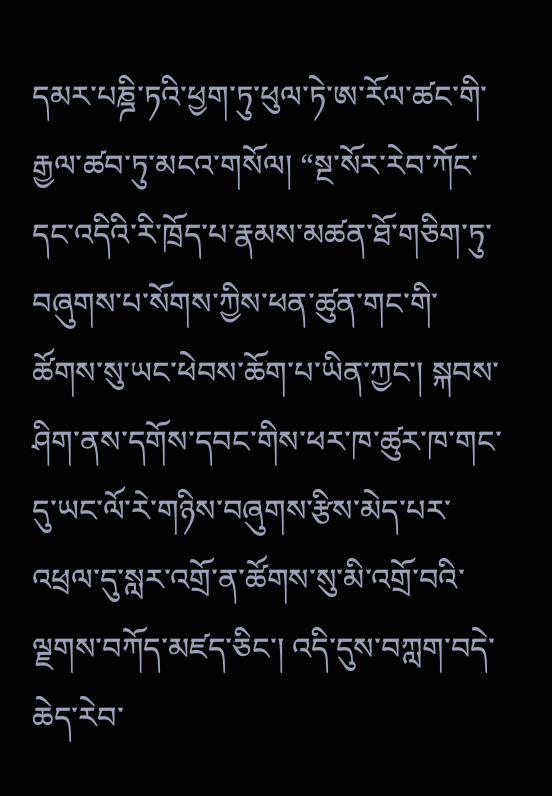དམར་པཎྜི་ཏའི་ཕྱག་ཏུ་ཕུལ་ཏེ་ཨ་རོལ་ཚང་གི་རྒྱལ་ཚབ་ཏུ་མངའ་གསོལ། “སྔ་སོར་རེབ་ཀོང་དང་འདིའི་རི་ཁྲོད་པ་རྣམས་མཚན་ཐོ་གཅིག་ཏུ་བཞུགས་པ་སོགས་ཀྱིས་ཕན་ཚུན་གང་གི་ཚོགས་སུ་ཡང་ཕེབས་ཆོག་པ་ཡིན་ཀྱང་། སྐབས་ཤིག་ནས་དགོས་དབང་གིས་ཕར་ཁ་ཚུར་ཁ་གང་དུ་ཡང་ལོ་རེ་གཉིས་བཞུགས་རྩིས་མེད་པར་འཕྲལ་དུ་སླར་འགྲོ་ན་ཚོགས་སུ་མི་འགྲོ་བའི་ལྗགས་བཀོད་མཛད་ཅིང་། འདི་དུས་བཀླག་བདེ་ཆེད་རེབ་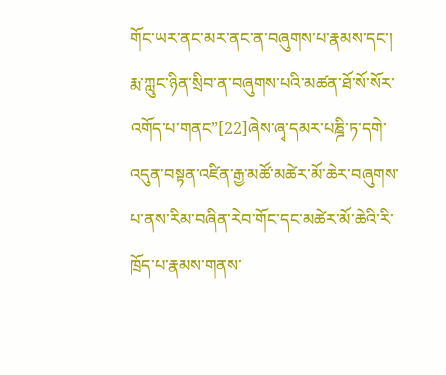གོང་ཡར་ནང་མར་ནང་ན་བཞུགས་པ་རྣམས་དང་། རྨ་ཀླུང་ཉིན་སྲིབ་ན་བཞུགས་པའི་མཚན་ཐོ་སོ་སོར་འགོད་པ་གནང”[22]ཞེས་ཞྭ་དམར་པཎྜི་ཏ་དགེ་འདུན་བསྟན་འཛིན་རྒྱ་མཚོ་མཚེར་མོ་ཆེར་བཞུགས་པ་ནས་རིམ་བཞིན་རེབ་གོང་དང་མཚེར་མོ་ཆེའི་རི་ཁྲོད་པ་རྣམས་གནས་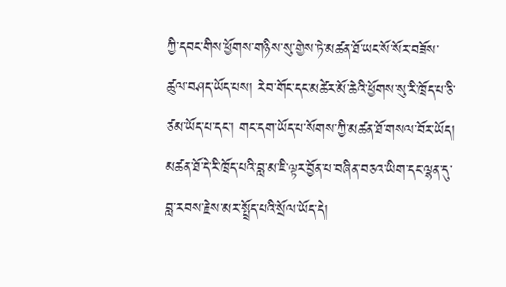ཀྱི་དབང་གིས་ཕྱོགས་གཉིས་སུ་གྱེས་ཏེ་མཚན་ཐོ་ཡང་སོ་སོར་བཟོས་ཚུལ་བཤད་ཡོད་པས། རེབ་གོང་དང་མཚེར་མོ་ཆེའི་ཕྱོགས་སུ་རི་ཁྲོད་པ་ཅི་ཙམ་ཡོད་པ་དང་། གང་དག་ཡོད་པ་སོགས་ཀྱི་མཚན་ཐོ་གསལ་བོར་ཡོད། མཚན་ཐོ་དེ་རི་ཁྲོད་པའི་བླ་མ་ཇི་ལྟར་བྱོན་པ་བཞིན་བཅའ་ཡིག་དང་ལྷན་དུ་བླ་རབས་རྗེས་མར་སྤྲོད་པའི་སྲོལ་ཡོད་དེ།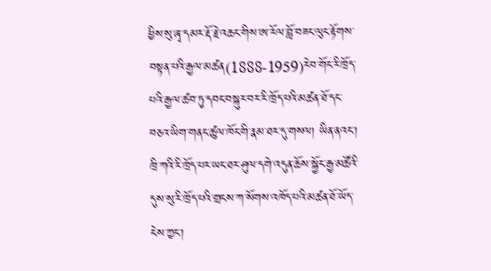ཕྱིས་སུ་ཞྭ་དམར་རྡོ་རྗེ་འཆང་གིས་ཨ་རོལ་བློ་བཟང་ལུང་རྟོགས་བསྟན་པའི་རྒྱལ་མཚན(1888-1959)རེབ་གོང་རི་ཁྲོད་པའི་རྒྱལ་ཚབ་ཏུ་དབང་བསྐུར་བར་རི་ཁྲོད་པའི་མཚན་ཐོ་དང་བཅའ་ཡིག་གནང་ཚུལ་ཁོང་གི་རྣམ་ཐར་དུ་གསལ། ཡིན་ནའང་། ཁྲི་ཀའི་རི་ཁྲོད་པར་ཡང་ཐར་ཤུལ་དགེ་འདུན་ཆོས་སྐྱོང་རྒྱ་མཚོའི་དུས་སུ་རི་ཁྲོད་པའི་གྲངས་ཀ་སོགས་འཁོད་པའི་མཚན་ཐོ་ཡོད་ངེས་ཀྱང་།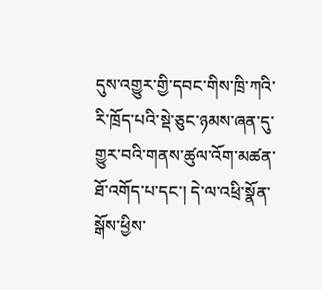དུས་འགྱུར་གྱི་དབང་གིས་ཁྲི་ཀའི་རི་ཁྲོད་པའི་སྡེ་ཅུང་ཉམས་ཞན་དུ་གྱུར་བའི་གནས་ཚུལ་འོག་མཚན་ཐོ་འགོད་པ་དང་། དེ་ལ་འཕྲི་སྣོན་སྒོས་ཕྱིས་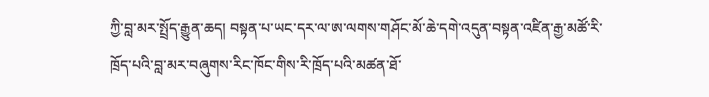ཀྱི་བླ་མར་སྤྲོད་རྒྱུན་ཆད། བསྟན་པ་ཡང་དར་ལ་ཨ་ལགས་གཤོང་མོ་ཆེ་དགེ་འདུན་བསྟན་འཛིན་རྒྱ་མཚོ་རི་ཁྲོད་པའི་བླ་མར་བཞུགས་རིང་ཁོང་གིས་རི་ཁྲོད་པའི་མཚན་ཐོ་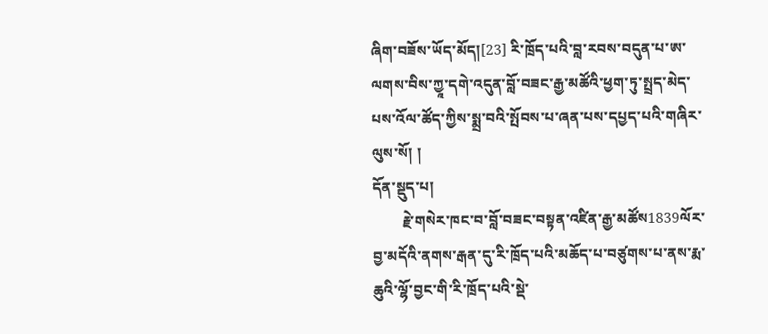ཞིག་བཟོས་ཡོད་མོད།[23] རི་ཁྲོད་པའི་བླ་རབས་བདུན་པ་ཨ་ལགས་བིས་ཀྱཱ་དགེ་འདུན་བློ་བཟང་རྒྱ་མཚོའི་ཕྱག་ཏུ་སྤྲད་མེད་པས་འོལ་ཚོད་ཀྱིས་སྨྲ་བའི་སྤོབས་པ་ཞན་པས་དཔྱད་པའི་གཞིར་ལུས་སོ། །
དོན་སྡུད་པ།
        རྗེ་གསེར་ཁང་བ་བློ་བཟང་བསྟན་འཛིན་རྒྱ་མཚོས1839ལོར་བྱ་མདོའི་ནགས་རྒན་དུ་རི་ཁྲོད་པའི་མཆོད་པ་བཙུགས་པ་ནས་རྨ་ཆུའི་ལྷོ་བྱང་གི་རི་ཁྲོད་པའི་སྡེ་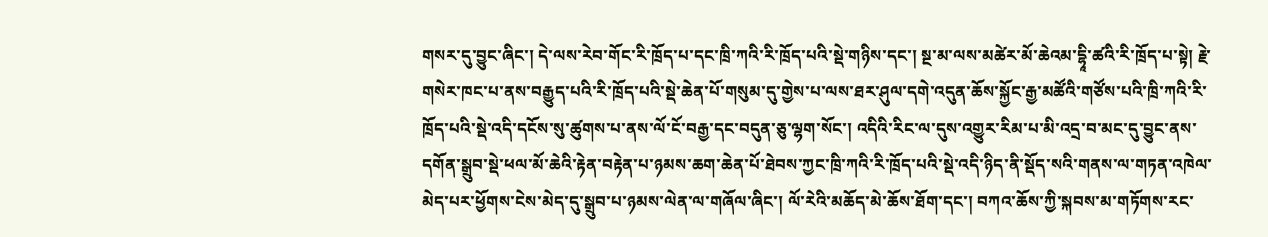གསར་དུ་བྱུང་ཞིང་། དེ་ལས་རེབ་གོང་རི་ཁྲོད་པ་དང་ཁྲི་ཀའི་རི་ཁྲོད་པའི་སྡེ་གཉིས་དང་། སྔ་མ་ལས་མཚེར་མོ་ཆེའམ་དྷཱི་ཚའི་རི་ཁྲོད་པ་སྟེ། རྗེ་གསེར་ཁང་པ་ནས་བརྒྱུད་པའི་རི་ཁྲོད་པའི་སྡེ་ཆེན་པོ་གསུམ་དུ་གྱེས་པ་ལས་ཐར་ཤུལ་དགེ་འདུན་ཆོས་སྐྱོང་རྒྱ་མཚོའི་གཙོས་པའི་ཁྲི་ཀའི་རི་ཁྲོད་པའི་སྡེ་འདི་དངོས་སུ་ཚུགས་པ་ནས་ལོ་ངོ་བརྒྱ་དང་བདུན་ཅུ་ལྷག་སོང་། འདིའི་རིང་ལ་དུས་འགྱུར་རིམ་པ་མི་འདྲ་བ་མང་དུ་བྱུང་ནས་དགོན་སྒྲུབ་སྡེ་ཕལ་མོ་ཆེའི་རྟེན་བརྟེན་པ་ཉམས་ཆག་ཆེན་པོ་ཐེབས་ཀྱང་ཁྲི་ཀའི་རི་ཁྲོད་པའི་སྡེ་འདི་ཉིད་ནི་སྡོད་སའི་གནས་ལ་གཏན་འཁེལ་མེད་པར་ཕྱོགས་ངེས་མེད་དུ་སྒྲུབ་པ་ཉམས་ལེན་ལ་གཞོལ་ཞིང་། ལོ་རེའི་མཆོད་མེ་ཆོས་ཐོག་དང་། བཀའ་ཆོས་ཀྱི་སྐབས་མ་གཏོགས་རང་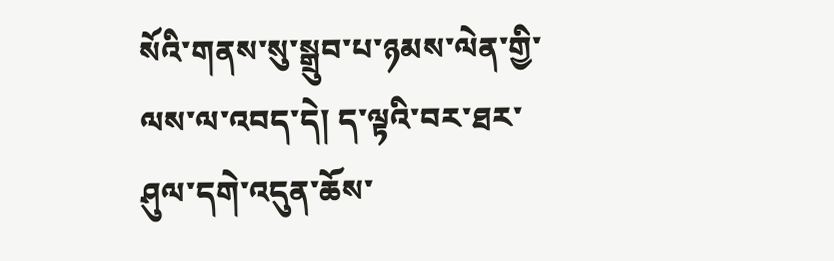སོའི་གནས་སུ་སྒྲུབ་པ་ཉམས་ལེན་གྱི་ལས་ལ་འབད་དེ། ད་ལྟའི་བར་ཐར་ཤུལ་དགེ་འདུན་ཆོས་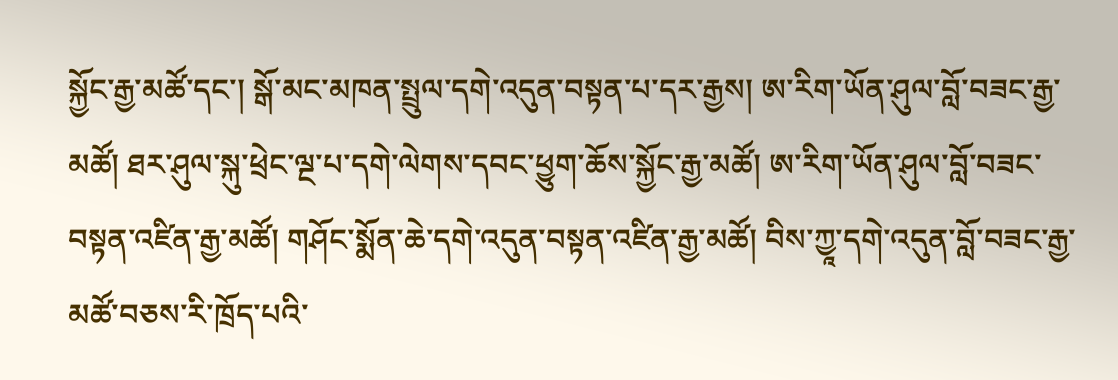སྐྱོང་རྒྱ་མཚོ་དང་། སྒོ་མང་མཁན་སྤྲུལ་དགེ་འདུན་བསྟན་པ་དར་རྒྱས། ཨ་རིག་ཡོན་ཤུལ་བློ་བཟང་རྒྱ་མཚོ། ཐར་ཤུལ་སྐུ་ཕྲེང་ལྔ་པ་དགེ་ལེགས་དབང་ཕྱུག་ཆོས་སྐྱོང་རྒྱ་མཚོ། ཨ་རིག་ཡོན་ཤུལ་བློ་བཟང་བསྟན་འཛིན་རྒྱ་མཚོ། གཤོང་སྨོན་ཆེ་དགེ་འདུན་བསྟན་འཛིན་རྒྱ་མཚོ། བིས་ཀྱཱ་དགེ་འདུན་བློ་བཟང་རྒྱ་མཚོ་བཅས་རི་ཁྲོད་པའི་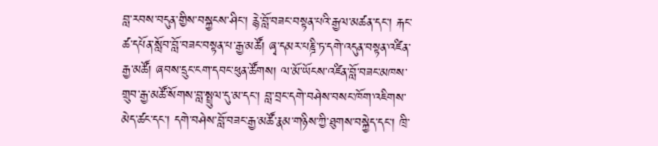བླ་རབས་བདུན་གྱིས་བསྐྱངས་ཤིང་། རྙེ་བློ་བཟང་བསྟན་པའི་རྒྱལ་མཚན་དང་། རྐང་ཚ་དཔོན་སློབ་བློ་བཟང་བསྟན་པ་རྒྱ་མཚོ། ཞྭ་དམར་པཎྜི་ཏ་དགེ་འདུན་བསྟན་འཛིན་རྒྱ་མཚོ། ཞབས་དྲུང་ངག་དབང་ཕུན་ཚོགས། ལ་མོ་ཡོངས་འཛིན་བློ་བཟང་མཁས་གྲུབ་རྒྱ་མཚོ་སོགས་བླ་སྤྲུལ་དུ་མ་དང་། བླ་བྲང་དགེ་བཤེས་བསང་ཁོག་འཇིགས་མེད་ཚང་དང་། དགེ་བཤེས་བློ་བཟང་རྒྱ་མཚོ་རྣམ་གཉིས་ཀྱི་ཐུགས་བསྐྱེད་དང་། ཁྲི་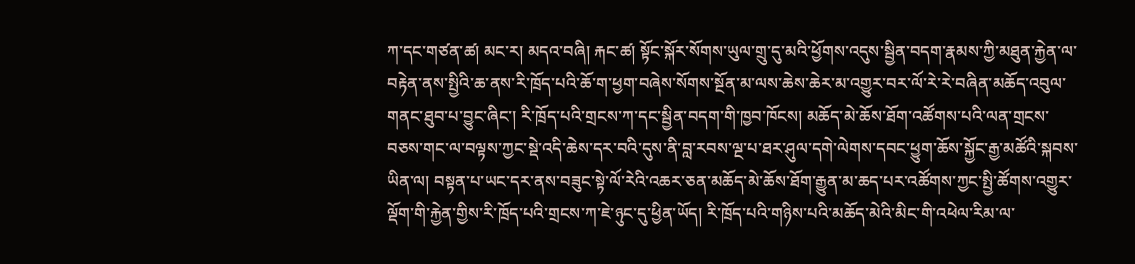ཀ་དང་གཙན་ཚ། མང་ར། མདའ་བཞི། རྐང་ཚ། སྟོང་སྐོར་སོགས་ཡུལ་གྲུ་དུ་མའི་ཕྱོགས་འདུས་སྦྱིན་བདག་རྣམས་ཀྱི་མཐུན་རྐྱེན་ལ་བརྟེན་ནས་སྤྱིའི་ཆ་ནས་རི་ཁྲོད་པའི་ཆོ་ག་ཕྱག་བཞེས་སོགས་སྔོན་མ་ལས་ཆེས་ཆེར་མ་འགྱུར་བར་ལོ་རེ་རེ་བཞིན་མཆོད་འབུལ་གནང་ཐུབ་པ་བྱུང་ཞིང་། རི་ཁྲོད་པའི་གྲངས་ཀ་དང་སྦྱིན་བདག་གི་ཁྱབ་ཁོངས། མཆོད་མེ་ཆོས་ཐོག་འཚོགས་པའི་ལན་གྲངས་བཅས་གང་ལ་བལྟས་ཀྱང་སྡེ་འདི་ཆེས་དར་བའི་དུས་ནི་བླ་རབས་ལྔ་པ་ཐར་ཤུལ་དགེ་ལེགས་དབང་ཕྱུག་ཆོས་སྐྱོང་རྒྱ་མཚོའི་སྐབས་ཡིན་ལ། བསྟན་པ་ཡང་དར་ནས་བཟུང་སྟེ་ལོ་རེའི་འཆར་ཅན་མཆོད་མེ་ཆོས་ཐོག་རྒྱུན་མ་ཆད་པར་འཚོགས་ཀྱང་སྤྱི་ཚོགས་འགྱུར་ལྡོག་གི་རྐྱེན་གྱིས་རི་ཁྲོད་པའི་གྲངས་ཀ་ཇེ་ཉུང་དུ་ཕྱིན་ཡོད། རི་ཁྲོད་པའི་གཉིས་པའི་མཆོད་མེའི་མིང་གི་འཕེལ་རིམ་ལ་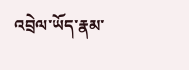འབྲེལ་ཡོད་རྣམ་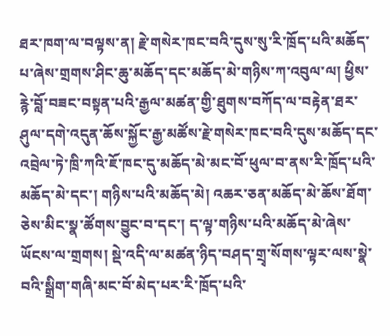ཐར་ཁག་ལ་བལྟས་ན། རྗེ་གསེར་ཁང་བའི་དུས་སུ་རི་ཁྲོད་པའི་མཆོད་པ་ཞེས་གྲགས་ཤིང་ཆུ་མཆོད་དང་མཆོད་མེ་གཉིས་ཀ་འབུལ་ལ། ཕྱིས་རྙེ་བློ་བཟང་བསྟན་པའི་རྒྱལ་མཚན་གྱི་ཐུགས་བཀོད་ལ་བརྟེན་ཐར་ཤུལ་དགེ་འདུན་ཆོས་སྐྱོང་རྒྱ་མཚོས་རྗེ་གསེར་ཁང་བའི་དུས་མཆོད་དང་འབྲེལ་ཏེ་ཁྲི་ཀའི་ཇོ་ཁང་དུ་མཆོད་མེ་མང་བོ་ཕུལ་བ་ནས་རི་ཁྲོད་པའི་མཆོད་མེ་དང་། གཉིས་པའི་མཆོད་མེ། འཆར་ཅན་མཆོད་མེ་ཆོས་ཐོག་ཅེས་མིང་སྣ་ཚོགས་བྱུང་བ་དང་། ད་ལྟ་གཉིས་པའི་མཆོད་མེ་ཞེས་ཡོངས་ལ་གྲགས། སྡེ་འདི་ལ་མཚན་ཉིད་བཤད་གྲྭ་སོགས་ལྟར་ལས་སྣེ་བའི་སྒྲིག་གཞི་མང་བོ་མེད་པར་རི་ཁྲོད་པའི་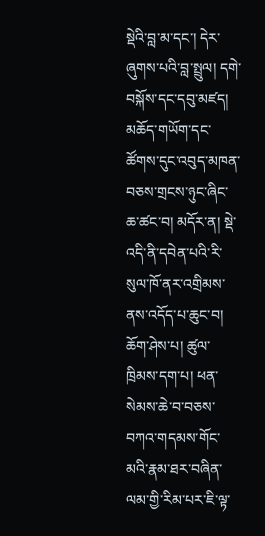སྡེའི་བླ་མ་དང་། དེར་ཞུགས་པའི་བླ་སྤྲུལ། དགེ་བསྐོས་དང་དབུ་མཛད། མཆོད་གཡོག་དང་ཚོགས་དུང་འབུད་མཁན་བཅས་གྲངས་ཉུང་ཞིང་ཆ་ཚང་བ། མདོར་ན། སྡེ་འདི་ནི་དབེན་པའི་རི་སུལ་ཁོ་ནར་འགྲིམས་ནས་འདོད་པ་ཆུང་བ། ཆོག་ཤེས་པ། ཚུལ་ཁྲིམས་དག་པ། ཕན་སེམས་ཆེ་བ་བཅས་བཀའ་གདམས་གོང་མའི་རྣམ་ཐར་བཞིན་ལམ་གྱི་རིམ་པར་ཇི་ལྟ་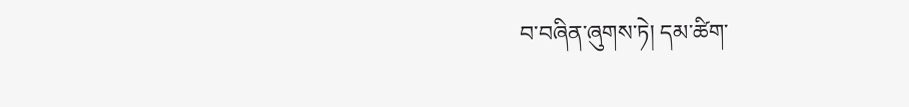བ་བཞིན་ཞུགས་ཏེ། དམ་ཚིག་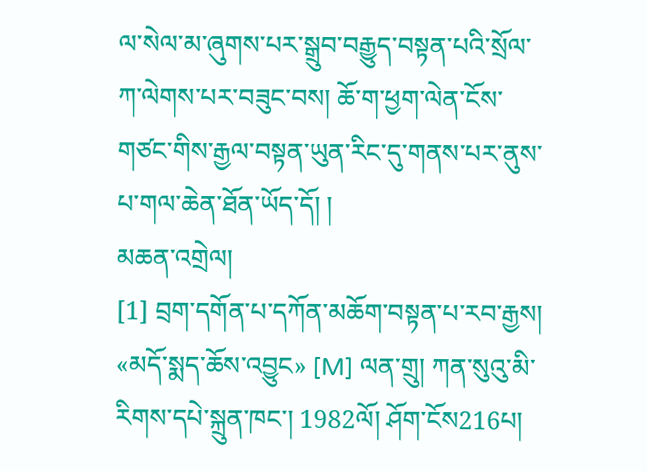ལ་སེལ་མ་ཞུགས་པར་སྒྲུབ་བརྒྱུད་བསྟན་པའི་སྲོལ་ཀ་ལེགས་པར་བཟུང་བས། ཆོ་ག་ཕྱག་ལེན་ངོས་གཙང་གིས་རྒྱལ་བསྟན་ཡུན་རིང་དུ་གནས་པར་ནུས་པ་གལ་ཆེན་ཐོན་ཡོད་དོ། །
མཆན་འགྲེལ།
[1] བྲག་དགོན་པ་དཀོན་མཆོག་བསྟན་པ་རབ་རྒྱས།  «མདོ་སྨད་ཆོས་འབྱུང» [M] ལན་གྲུ། ཀན་སུའུ་མི་རིགས་དཔེ་སྐྲུན་ཁང་། 1982ལོ། ཤོག་ངོས216པ།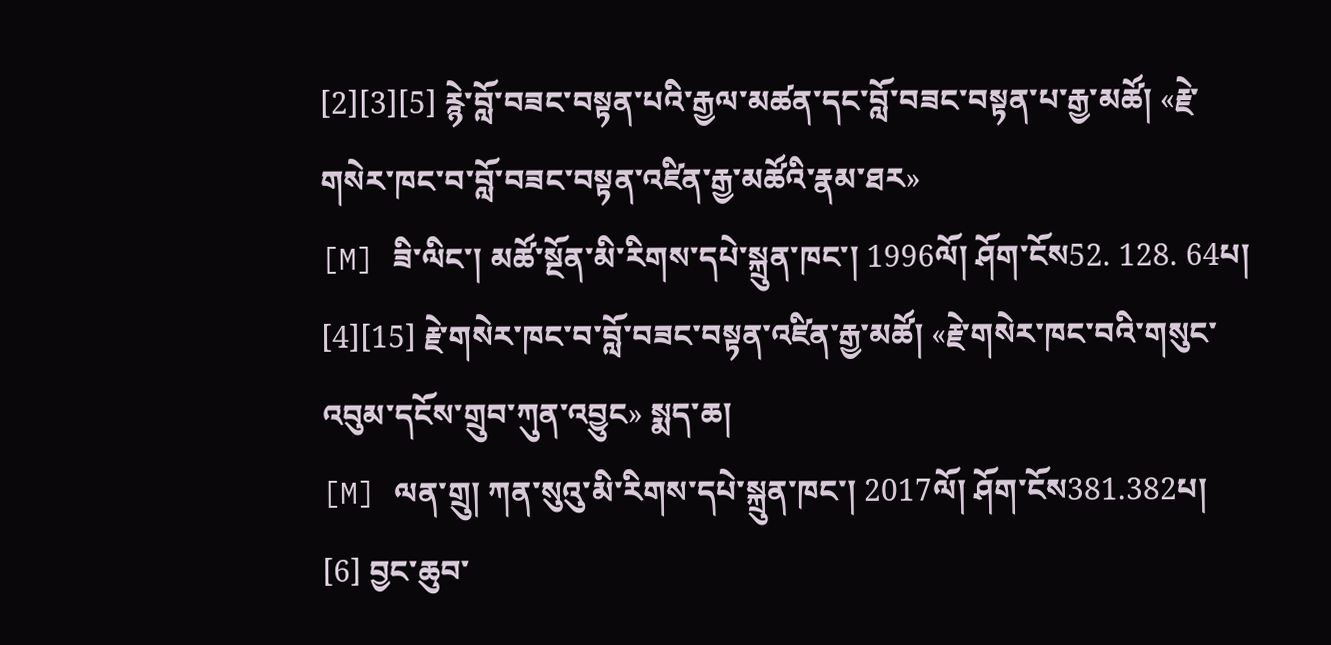[2][3][5] རྙེ་བློ་བཟང་བསྟན་པའི་རྒྱལ་མཚན་དང་བློ་བཟང་བསྟན་པ་རྒྱ་མཚོ། «རྗེ་གསེར་ཁང་བ་བློ་བཟང་བསྟན་འཛིན་རྒྱ་མཚོའི་རྣམ་ཐར»
[M] ཟི་ལིང་། མཚོ་སྔོན་མི་རིགས་དཔེ་སྐྲུན་ཁང་། 1996ལོ། ཤོག་ངོས52. 128. 64པ།
[4][15] རྗེ་གསེར་ཁང་བ་བློ་བཟང་བསྟན་འཛིན་རྒྱ་མཚོ། «རྗེ་གསེར་ཁང་བའི་གསུང་འབུམ་དངོས་གྲུབ་ཀུན་འབྱུང» སྨད་ཆ།
[M] ལན་གྲུ། ཀན་སུའུ་མི་རིགས་དཔེ་སྐྲུན་ཁང་། 2017ལོ། ཤོག་ངོས381.382པ།
[6] བྱང་ཆུབ་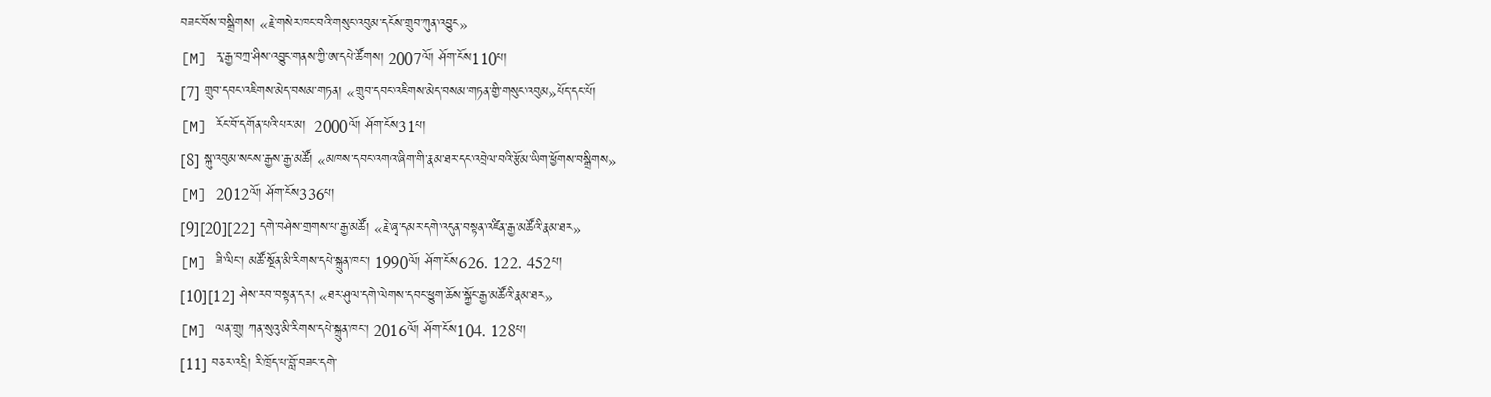བཟང་བོས་བསྒྲིགས། «རྗེ་གསེར་ཁང་བའི་གསུང་འབུམ་དངོས་གྲུབ་ཀུན་འབྱུང»
[M] རྭ་རྒྱ་བཀྲ་ཤིས་འབྱུང་གནས་ཀྱི་ཨ་དཔེ་ཚོགས། 2007ལོ། ཤོག་ངོས110པ།
[7] གྲུབ་དབང་འཇིགས་མེད་བསམ་གཏན། «གྲུབ་དབང་འཇིགས་མེད་བསམ་གཏན་གྱི་གསུང་འབུམ»པོད་དང་པོ།
[M] རོང་བོ་དགོན་པའི་པར་མ།  2000ལོ། ཤོག་ངོས31པ།
[8] སྐུ་འབུམ་སངས་རྒྱས་རྒྱ་མཚོ། «མཁས་དབང་འགའ་ཞིག་གི་རྣམ་ཐར་དང་འབྲེལ་བའི་རྩོམ་ཡིག་ཕྱོགས་བསྒྲིགས»
[M] 2012ལོ། ཤོག་ངོས336པ།
[9][20][22] དགེ་བཤེས་གྲགས་པ་རྒྱ་མཚོ། «རྗེ་ཞྭ་དམར་དགེ་འདུན་བསྟན་འཛིན་རྒྱ་མཚོའི་རྣམ་ཐར»
[M] ཟི་ལིང་། མཚོ་སྔོན་མི་རིགས་དཔེ་སྐྲུན་ཁང་། 1990ལོ། ཤོག་ངོས626. 122. 452པ།
[10][12] ཤེས་རབ་བསྟན་དར། «ཐར་ཤུལ་དགེ་ལེགས་དབང་ཕྱུག་ཆོས་སྐྱོང་རྒྱ་མཚོའི་རྣམ་ཐར»
[M] ལན་གྲུ། ཀན་སུའུ་མི་རིགས་དཔེ་སྐྲུན་ཁང་། 2016ལོ། ཤོག་ངོས104. 128པ།
[11] བཅར་འདྲི། རི་ཁྲོད་པ་བློ་བཟང་དགེ་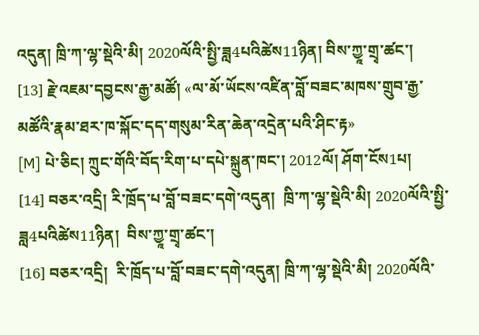འདུན། ཁྲི་ཀ་ལྷ་སྡེའི་མི། 2020ལོའི་སྤྱི་ཟླ4པའིཚེས11ཉིན། བིས་ཀྱཱ་གྲྭ་ཚང་།
[13] རྗེ་འཇམ་དབྱངས་རྒྱ་མཚོ། «ལ་མོ་ཡོངས་འཛིན་བློ་བཟང་མཁས་གྲུབ་རྒྱ་མཚོའི་རྣམ་ཐར་ཁ་སྐོང་དད་གསུམ་རིན་ཆེན་འདྲེན་པའི་ཤིང་རྟ»
[M] པེ་ཅིང། ཀྲུང་གོའི་བོད་རིག་པ་དཔེ་སྐྲུན་ཁང་། 2012ལོ། ཤོག་ངོས1པ།
[14] བཅར་འདྲི། རི་ཁྲོད་པ་བློ་བཟང་དགེ་འདུན།  ཁྲི་ཀ་ལྷ་སྡེའི་མི། 2020ལོའི་སྤྱི་ཟླ4པའིཚེས11ཉིན།  བིས་ཀྱཱ་གྲྭ་ཚང་།
[16] བཅར་འདྲི།  རི་ཁྲོད་པ་བློ་བཟང་དགེ་འདུན། ཁྲི་ཀ་ལྷ་སྡེའི་མི། 2020ལོའི་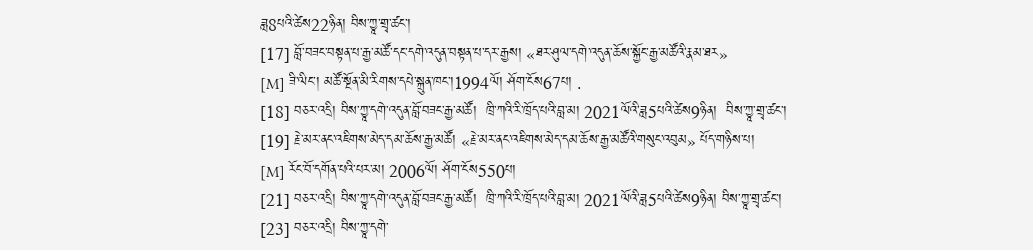ཟླ8པའི་ཚེས22ཉིན། བིས་ཀྱཱ་གྲྭ་ཚང་།
[17] བློ་བཟང་བསྟན་པ་རྒྱ་མཚོ་དང་དགེ་འདུན་བསྟན་པ་དར་རྒྱས། «ཐར་ཤུལ་དགེ་འདུན་ཆོས་སྐྱོང་རྒྱ་མཚོའི་རྣམ་ཐར»
[M] ཟི་ལིང་། མཚོ་སྔོན་མི་རིགས་དཔེ་སྐྲུན་ཁང་།1994ལོ། ཤོག་ངོས67པ། .
[18] བཅར་འདྲི། བིས་ཀྱཱ་དགེ་འདུན་བློ་བཟང་རྒྱ་མཚོ།  ཁྲི་ཀའི་རི་ཁྲོད་པའི་བླ་མ། 2021ལོའི་ཟླ5པའི་ཚེས9ཉིན།  བིས་ཀྱཱ་གྲྭ་ཚང་།
[19] རྗེ་མར་ནང་འཇིགས་མེད་དམ་ཆོས་རྒྱ་མཚོ། «རྗེ་མར་ནང་འཇིགས་མེད་དམ་ཆོས་རྒྱ་མཚོའི་གསུང་འབུམ» པོད་གཉིས་པ།
[M] རོང་བོ་དགོན་པའི་པར་མ། 2006ལོ། ཤོག་ངོས550པ།
[21] བཅར་འདྲི། བིས་ཀྱཱ་དགེ་འདུན་བློ་བཟང་རྒྱ་མཚོ།  ཁྲི་ཀའི་རི་ཁྲོད་པའི་བླ་མ། 2021ལོའི་ཟླ5པའི་ཚེས9ཉིན། བིས་ཀྱཱ་གྲྭ་ཚང་།
[23] བཅར་འདྲི། བིས་ཀྱཱ་དགེ་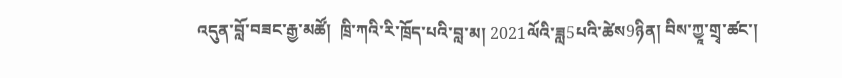འདུན་བློ་བཟང་རྒྱ་མཚོ།  ཁྲི་ཀའི་རི་ཁྲོད་པའི་བླ་མ། 2021ལོའི་ཟླ5པའི་ཚེས9ཉིན། བིས་ཀྱཱ་གྲྭ་ཚང་།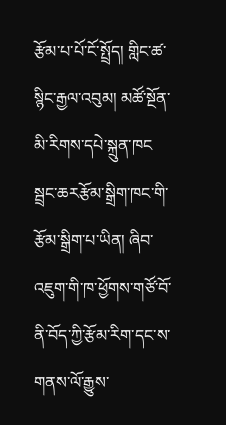རྩོམ་པ་པོ་ངོ་སྤྲོད། གླིང་ཚ་སྙིང་རྒྱལ་འབུམ། མཚོ་སྔོན་མི་རིགས་དཔེ་སྐྲུན་ཁང
སྦྲང་ཆརརྩོམ་སྒྲིག་ཁང་གི་རྩོམ་སྒྲིག་པ་ཡིན། ཞིབ་འཇུག་གི་ཁ་ཕྱོགས་གཙོ་བོ་ནི་བོད་ཀྱི་རྩོམ་རིག་དང་ས་གནས་ལོ་རྒྱུས་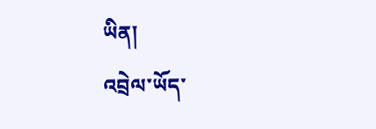ཡིན།
འབྲེལ་ཡོད་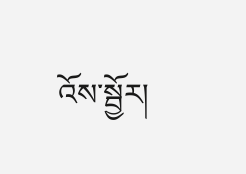འོས་སྦྱོར།